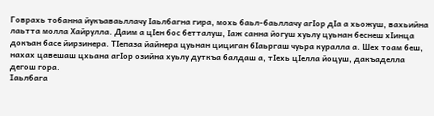Говрахь тобанна йукъаваьллачу ӏаьлбагна гира, мохь баьл-баьллачу агӏор дӏа а хьожуш, вахьийна лаьтта молла Хайрулла. Даим а цӏен бос бетталуш, ӏаж санна йогуш хуьлу цуьнан беснеш хӏинца докъан басе йирзинера. Тӏепаза йайнера цуьнан цициган бӏаьргаш чуьра куралла а. Шех тоам беш, нахах цавешаш цхьана агӏор озийна хуьлу дуткъа балдаш а, тӏехь цӏелла йоцуш, дакъаделла дегош гора.
Ӏаьлбага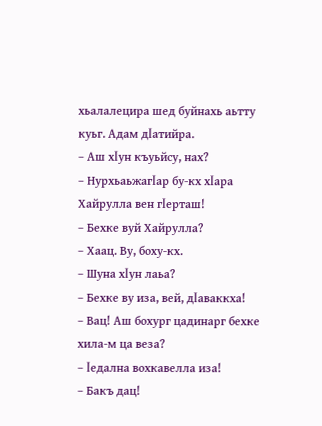хьалалецира шед буйнахь аьтту куьг. Адам дӏатийра.
– Аш хӏун къуьйсу, нах?
– Нурхьаьжагӏар бу-кх хӏара Хайрулла вен гӏерташ!
– Бехке вуй Хайрулла?
– Хаац. Ву, боху-кх.
– Шуна хӏун лаьа?
– Бехке ву иза, вей, дӏаваккха!
– Вац! Аш бохург цадинарг бехке хила-м ца веза?
– ӏедална вохкавелла иза!
– Бакъ дац!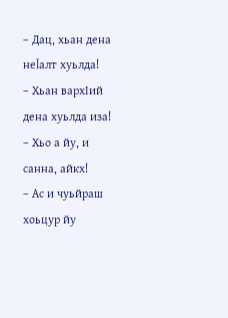– Дац, хьан дена неӏалт хуьлда!
– Хьан вархІий дена хуьлда иза!
– Хьо а йу, и санна, айкх!
– Ас и чуьйраш хоьцур йу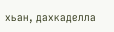хьан, дахкаделла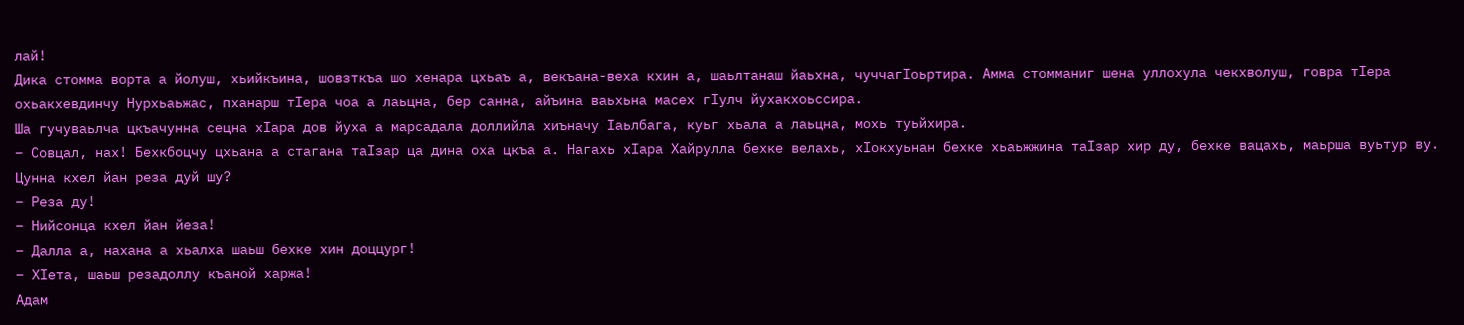лай!
Дика стомма ворта а йолуш, хьийкъина, шовзткъа шо хенара цхьаъ а, векъана-веха кхин а, шаьлтанаш йаьхна, чуччагӏоьртира. Амма стомманиг шена уллохула чекхволуш, говра тӏера охьакхевдинчу Нурхьаьжас, пханарш тӏера чоа а лаьцна, бер санна, айъина ваьхьна масех гӏулч йухакхоьссира.
Ша гучуваьлча цкъачунна сецна хӏара дов йуха а марсадала доллийла хиъначу Іаьлбага, куьг хьала а лаьцна, мохь туьйхира.
– Совцал, нах! Бехкбоцчу цхьана а стагана таІзар ца дина оха цкъа а. Нагахь хӏара Хайрулла бехке велахь, хӏокхуьнан бехке хьаьжжина таІзар хир ду, бехке вацахь, маьрша вуьтур ву. Цунна кхел йан реза дуй шу?
– Реза ду!
– Нийсонца кхел йан йеза!
– Далла а, нахана а хьалха шаьш бехке хин доццург!
– Хӏета, шаьш резадоллу къаной харжа!
Адам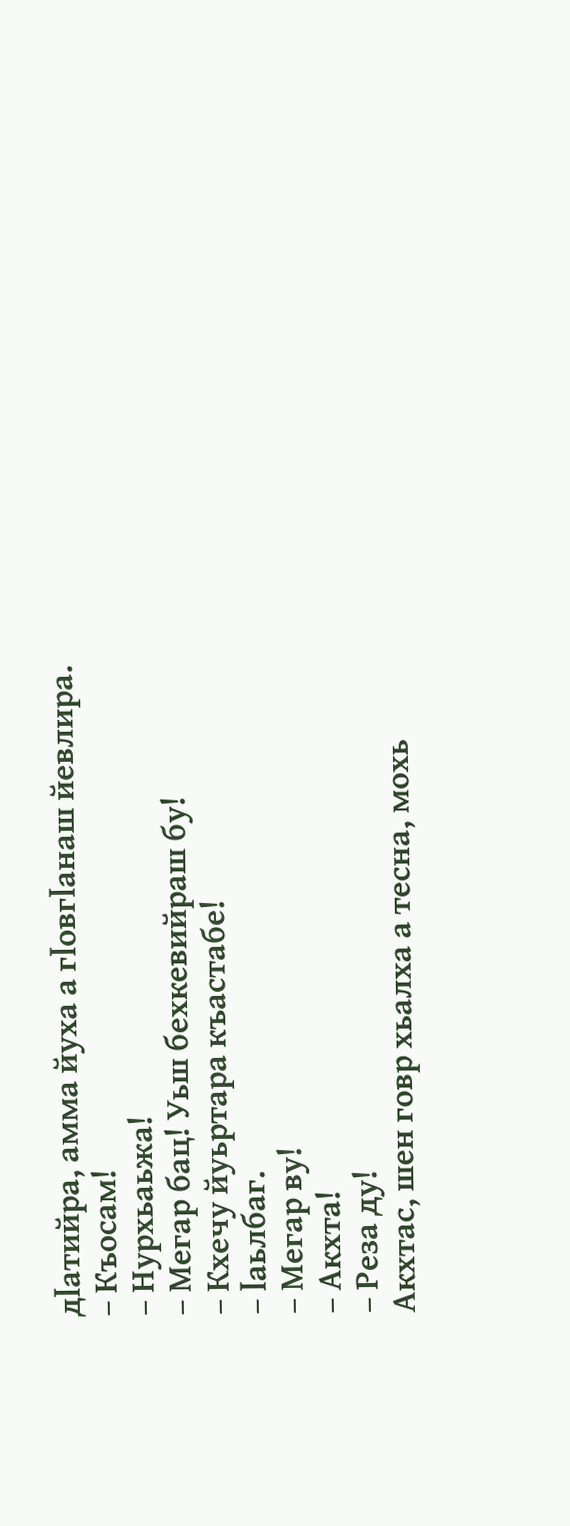дӏатийра, амма йуха а гӏовгӏанаш йевлира.
– Къосам!
– Нурхьаьжа!
– Мегар бац! Уьш бехкевийраш бу!
– Кхечу йуьртара къастабе!
– ӏаьлбаг.
– Мегар ву!
– Акхта!
– Реза ду!
Акхтас, шен говр хьалха а тесна, мохь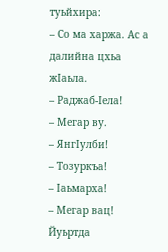туьйхира:
– Со ма харжа. Ас а далийна цхьа жӏаьла.
– Раджаб-ӏела!
– Мегар ву.
– Янгӏулби!
– Тозуркъа!
– Іаьмарха!
– Мегар вац! Йуьртда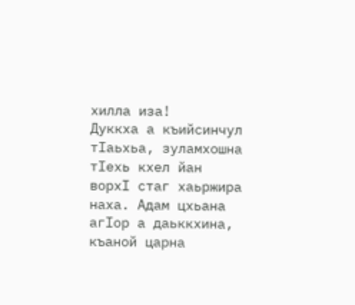хилла иза!
Дуккха а къийсинчул тӏаьхьа, зуламхошна тӏехь кхел йан ворхӏ стаг хаьржира наха. Адам цхьана агӏор а даьккхина, къаной царна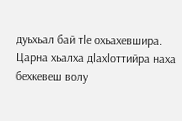дуьхьал бай тӏе охьахевшира. Царна хьалха дӏахӏоттийра наха бехкевеш волу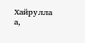Хайрулла а,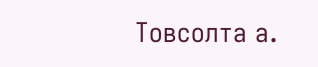Товсолта а.